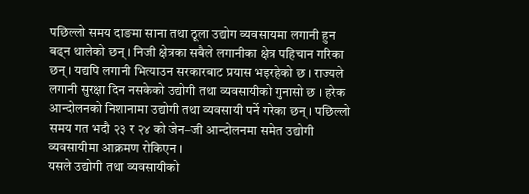पछिल्लो समय दाङमा साना तथा ठूला उद्योग व्यवसायमा लगानी हुन बढ्न थालेको छन् । निजी क्षेत्रका सबैले लगानीका क्षेत्र पहिचान गरिका छन् । यद्यपि लगानी भित्याउन सरकारबाट प्रयास भइरहेको छ । राज्यले लगानी सुरक्षा दिन नसकेको उद्योगी तथा व्यवसायीको गुनासो छ । हरेक आन्दोलनको निशानामा उद्योगी तथा व्यवसायी पर्ने गरेका छन् । पछिल्लो समय गत भदौ २३ र २४ को जेन–जी आन्दोलनमा समेत उद्योगी व्यवसायीमा आक्रमण रोकिएन ।
यसले उद्योगी तथा व्यवसायीको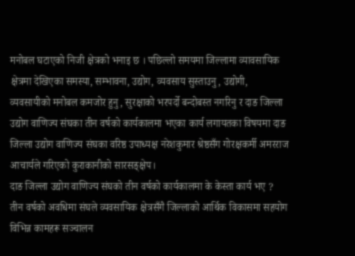मनोबल घटाएको निजी क्षेत्रको भनाइ छ । पछिल्लो समयमा जिल्लामा व्यावसायिक क्षेत्रमा देखिएका समस्या, सम्भावना, उद्योग, व्यवसाय सुस्ताउनु, उद्योगी, व्यवसायीको मनोबल कमजोर हुनु, सुरक्षाको भरपर्दो बन्दोबस्त नगरिनु र दाङ जिल्ला उद्योग वाणिज्य संघका तीन वर्षको कार्यकालमा भएका कार्य लगायतका विषयमा दाङ जिल्ला उद्योग वाणिज्य संघका वरिष्ठ उपाध्यक्ष नरेशकुमार श्रेष्ठसँग गोरक्षकर्मी अमरराज आचार्यले गरिएको कुराकानीको सारसङ्क्षेप।
दाङ जिल्ला उद्योग वाणिज्य संघको तीन वर्षको कार्यकालमा के केस्ता कार्य भए ?
तीन वर्षको अवधिमा संघले व्यवसायिक क्षेत्रसँगै जिल्लाको आर्थिक विकासमा सहयोग विभिन्न कामहरू सञ्चालन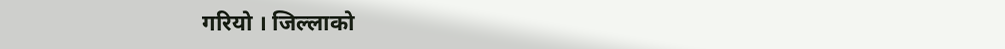गरियो । जिल्लाको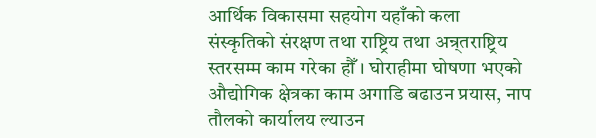आर्थिक विकासमा सहयोग यहाँको कला संस्कृतिको संरक्षण तथा राष्ट्रिय तथा अन्र्तराष्ट्रिय स्तरसम्म काम गरेका हौँ । घोराहीमा घोषणा भएको औद्योगिक क्षेत्रका काम अगाडि बढाउन प्रयास, नाप तौलको कार्यालय ल्याउन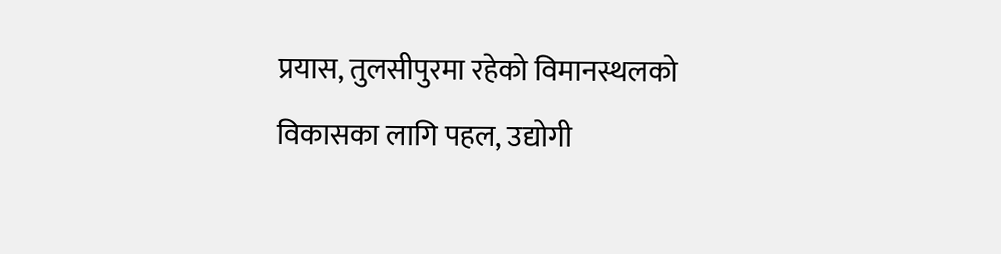प्रयास, तुलसीपुरमा रहेको विमानस्थलको विकासका लागि पहल, उद्योगी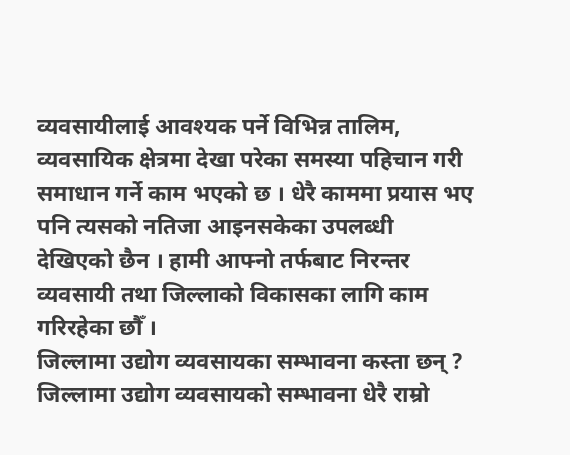व्यवसायीलाई आवश्यक पर्ने विभिन्न तालिम, व्यवसायिक क्षेत्रमा देखा परेका समस्या पहिचान गरी समाधान गर्ने काम भएको छ । धेरै काममा प्रयास भए पनि त्यसको नतिजा आइनसकेका उपलब्धी देखिएको छैन । हामी आफ्नो तर्फबाट निरन्तर व्यवसायी तथा जिल्लाको विकासका लागि काम गरिरहेका छौँ ।
जिल्लामा उद्योग व्यवसायका सम्भावना कस्ता छन् ?
जिल्लामा उद्योग व्यवसायको सम्भावना धेरै राम्रो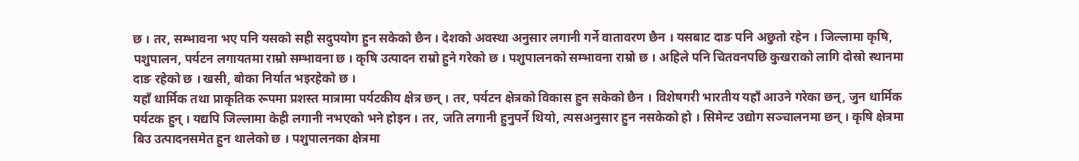छ । तर, सम्भावना भए पनि यसको सही सदुपयोग हुन सकेको छैन । देशको अवस्था अनुसार लगानी गर्ने वातावरण छैन । यसबाट दाङ पनि अछुतो रहेन । जिल्लामा कृषि, पशुपालन, पर्यटन लगायतमा राम्रो सम्भावना छ । कृषि उत्पादन राम्रो हुने गरेको छ । पशुपालनको सम्भावना राम्रो छ । अहिले पनि चितवनपछि कुखराको लागि दोस्रो स्थानमा दाङ रहेको छ । खसी, बोका निर्यात भइरहेको छ ।
यहाँ धार्मिक तथा प्राकृतिक रूपमा प्रशस्त मात्रामा पर्यटकीय क्षेत्र छन् । तर, पर्यटन क्षेत्रको विकास हुन सकेको छैन । विशेषगरी भारतीय यहाँ आउने गरेका छन्, जुन धार्मिक पर्यटक हुन् । यद्यपि जिल्लामा केही लगानी नभएको भने होइन । तर, जति लगानी हुनुपर्ने थियो, त्यसअनुसार हुन नसकेको हो । सिमेन्ट उद्योग सञ्चालनमा छन् । कृषि क्षेत्रमा बिउ उत्पादनसमेत हुन थालेको छ । पशुपालनका क्षेत्रमा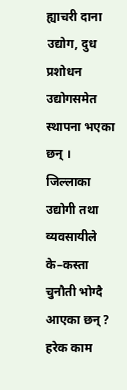ह्याचरी दाना उद्योग, दुध प्रशोधन उद्योगसमेत स्थापना भएका छन् ।
जिल्लाका उद्योगी तथा व्यवसायीले के–कस्ता चुनौती भोग्दै आएका छन् ?
हरेक काम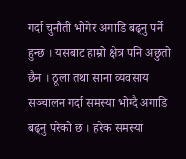गर्दा चुनौती भोगेर अगाडि बढ्नु पर्ने हुन्छ । यसबाट हाम्रो क्षेत्र पनि अछुतो छैन । ठूला तथा साना व्यवसाय सञ्चालन गर्दा समस्या भोग्दै अगाडि बढ्नु परेको छ । हरेक समस्या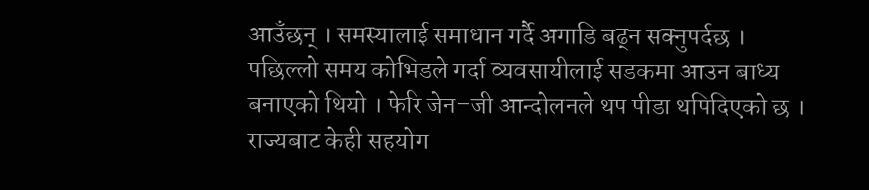आउँछन् । समस्यालाई समाधान गर्दै अगाडि बढ्न सक्नुपर्दछ । पछिल्लो समय कोभिडले गर्दा व्यवसायीलाई सडकमा आउन बाध्य बनाएको थियो । फेरि जेन–जी आन्दोलनले थप पीडा थपिदिएको छ । राज्यबाट केही सहयोग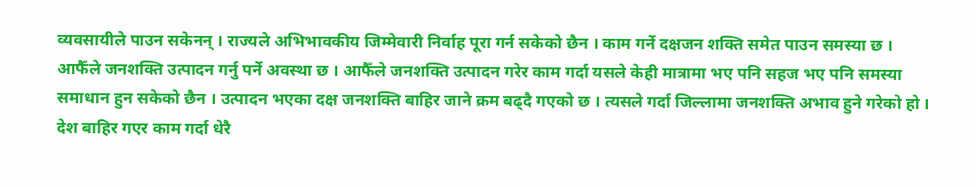व्यवसायीले पाउन सकेनन् । राज्यले अभिभावकीय जिम्मेवारी निर्वाह पूरा गर्न सकेको छैन । काम गर्ने दक्षजन शक्ति समेत पाउन समस्या छ । आफैँले जनशक्ति उत्पादन गर्नु पर्ने अवस्था छ । आफैँले जनशक्ति उत्पादन गरेर काम गर्दा यसले केही मात्रामा भए पनि सहज भए पनि समस्या समाधान हुन सकेको छैन । उत्पादन भएका दक्ष जनशक्ति बाहिर जाने क्रम बढ्दै गएको छ । त्यसले गर्दा जिल्लामा जनशक्ति अभाव हुने गरेको हो ।
देश बाहिर गएर काम गर्दा धेरै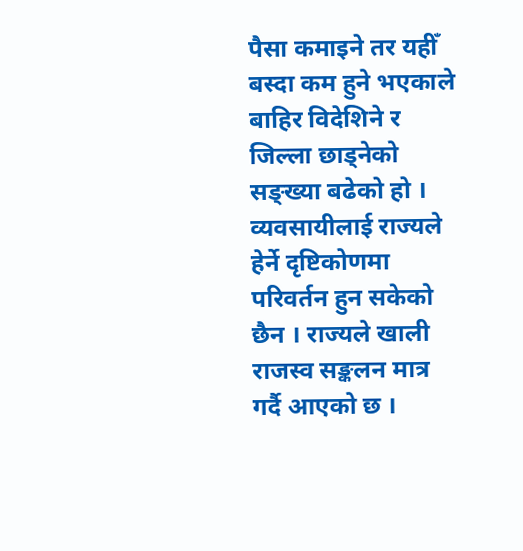पैसा कमाइने तर यहीँ बस्दा कम हुने भएकाले बाहिर विदेशिने र जिल्ला छाड्नेको सङ्ख्या बढेको हो । व्यवसायीलाई राज्यले हेर्ने दृष्टिकोणमा परिवर्तन हुन सकेको छैन । राज्यले खाली राजस्व सङ्कलन मात्र गर्दै आएको छ ।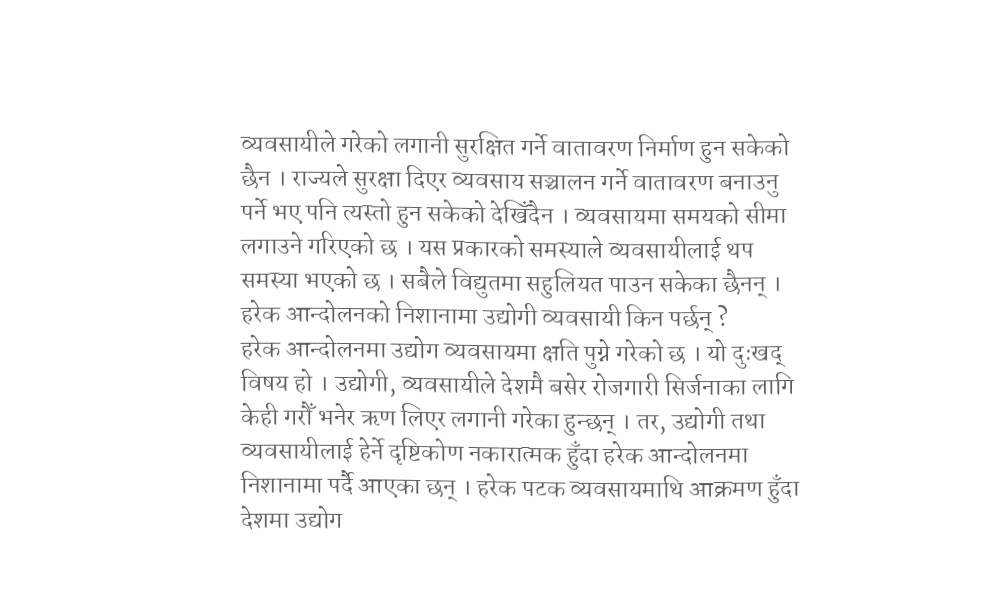व्यवसायीले गरेको लगानी सुरक्षित गर्ने वातावरण निर्माण हुन सकेको छैन । राज्यले सुरक्षा दिएर व्यवसाय सञ्चालन गर्ने वातावरण बनाउनु पर्ने भए पनि त्यस्तो हुन सकेको देखिँदैन । व्यवसायमा समयको सीमा लगाउने गरिएको छ । यस प्रकारको समस्याले व्यवसायीलाई थप समस्या भएको छ । सबैले विद्युतमा सहुलियत पाउन सकेका छैनन् ।
हरेक आन्दोलनको निशानामा उद्योगी व्यवसायी किन पर्छन् ?
हरेक आन्दोलनमा उद्योग व्यवसायमा क्षति पुग्ने गरेको छ । यो दुःखद् विषय हो । उद्योगी, व्यवसायीले देशमै बसेर रोजगारी सिर्जनाका लागि केही गरौँ भनेर ऋण लिएर लगानी गरेका हुन्छन् । तर, उद्योगी तथा व्यवसायीलाई हेर्ने दृष्टिकोण नकारात्मक हुँदा हरेक आन्दोलनमा निशानामा पर्दै आएका छन् । हरेक पटक व्यवसायमाथि आक्रमण हुँदा देशमा उद्योग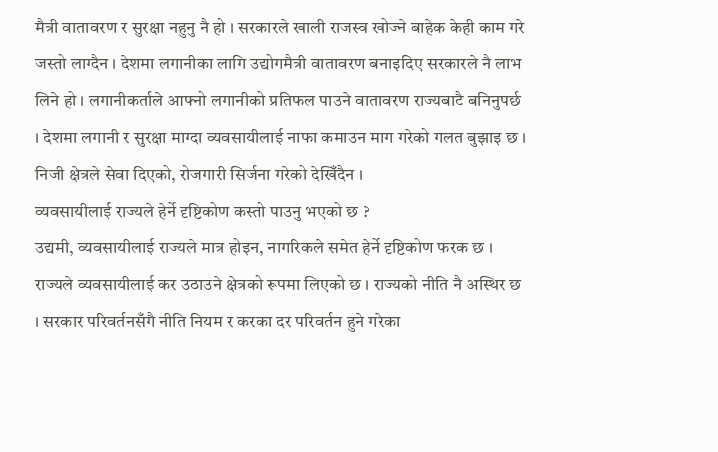मैत्री वातावरण र सुरक्षा नहुनु नै हो । सरकारले खाली राजस्व खोज्ने बाहेक केही काम गरे जस्तो लाग्दैन । देशमा लगानीका लागि उद्योगमैत्री वातावरण बनाइदिए सरकारले नै लाभ लिने हो । लगानीकर्ताले आफ्नो लगानीको प्रतिफल पाउने वातावरण राज्यबाटै बनिनुपर्छ । देशमा लगानी र सुरक्षा माग्दा व्यवसायीलाई नाफा कमाउन माग गरेको गलत बुझाइ छ । निजी क्षेत्रले सेवा दिएको, रोजगारी सिर्जना गरेको देखिँदैन ।
व्यवसायीलाई राज्यले हेर्ने दृष्टिकोण कस्तो पाउनु भएको छ ?
उद्यमी, व्यवसायीलाई राज्यले मात्र होइन, नागरिकले समेत हेर्ने दृष्टिकोण फरक छ । राज्यले व्यवसायीलाई कर उठाउने क्षेत्रको रूपमा लिएको छ । राज्यको नीति नै अस्थिर छ । सरकार परिवर्तनसँगै नीति नियम र करका दर परिवर्तन हुने गरेका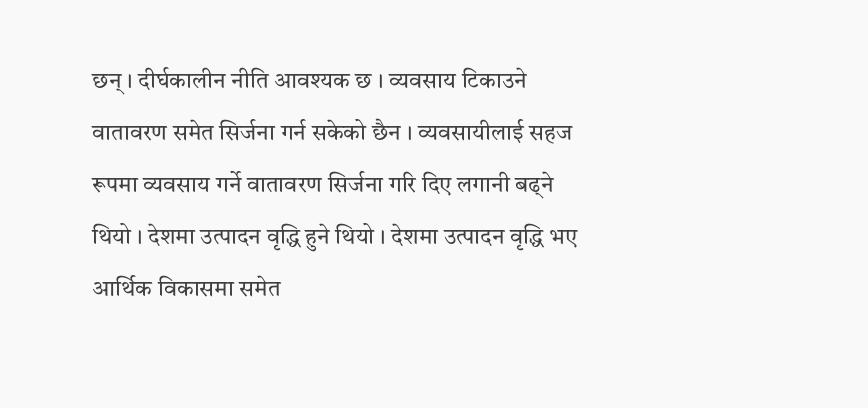छन् । दीर्घकालीन नीति आवश्यक छ । व्यवसाय टिकाउने वातावरण समेत सिर्जना गर्न सकेको छैन । व्यवसायीलाई सहज रूपमा व्यवसाय गर्ने वातावरण सिर्जना गरि दिए लगानी बढ्ने थियो । देशमा उत्पादन वृद्धि हुने थियो । देशमा उत्पादन वृद्धि भए आर्थिक विकासमा समेत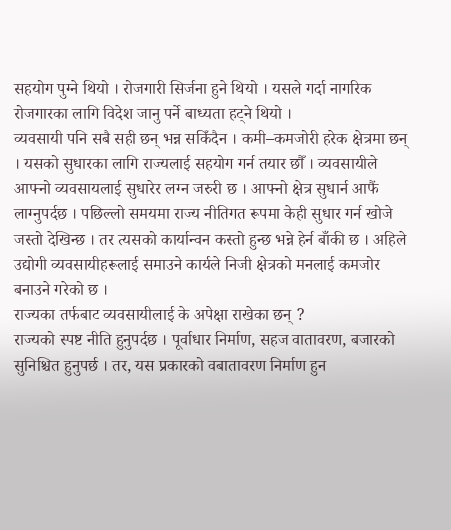सहयोग पुग्ने थियो । रोजगारी सिर्जना हुने थियो । यसले गर्दा नागरिक रोजगारका लागि विदेश जानु पर्ने बाध्यता हट्ने थियो ।
व्यवसायी पनि सबै सही छन् भन्न सकिँदैन । कमी–कमजोरी हरेक क्षेत्रमा छन् । यसको सुधारका लागि राज्यलाई सहयोग गर्न तयार छौँ । व्यवसायीले आफ्नो व्यवसायलाई सुधारेर लग्न जरुरी छ । आफ्नो क्षेत्र सुधार्न आफैं लाग्नुपर्दछ । पछिल्लो समयमा राज्य नीतिगत रूपमा केही सुधार गर्न खोजे जस्तो देखिन्छ । तर त्यसको कार्यान्वन कस्तो हुन्छ भन्ने हेर्न बाँकी छ । अहिले उद्योगी व्यवसायीहरूलाई समाउने कार्यले निजी क्षेत्रको मनलाई कमजोर बनाउने गरेको छ ।
राज्यका तर्फबाट व्यवसायीलाई के अपेक्षा राखेका छन् ?
राज्यको स्पष्ट नीति हुनुपर्दछ । पूर्वाधार निर्माण, सहज वातावरण, बजारको सुनिश्चित हुनुपर्छ । तर, यस प्रकारको वबातावरण निर्माण हुन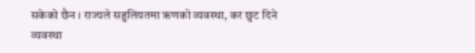सकेको छैन । राज्यले सहुलियतमा ऋणको व्यवस्था, कर छुट दिने व्यवस्था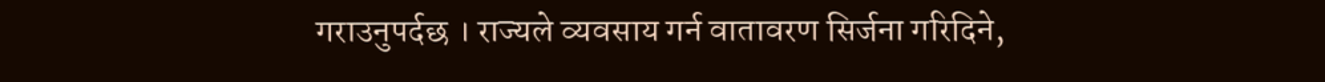गराउनुपर्दछ । राज्यले व्यवसाय गर्न वातावरण सिर्जना गरिदिने,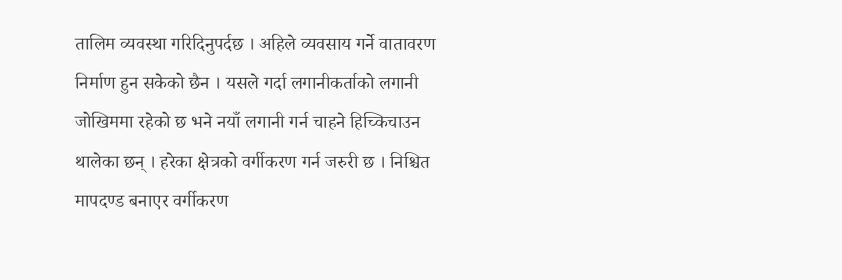तालिम व्यवस्था गरिदिनुपर्दछ । अहिले व्यवसाय गर्ने वातावरण निर्माण हुन सकेको छैन । यसले गर्दा लगानीकर्ताको लगानी जोखिममा रहेको छ भने नयाँ लगानी गर्न चाहने हिच्किचाउन थालेका छन् । हरेका क्षेत्रको वर्गीकरण गर्न जरुरी छ । निश्चित मापदण्ड बनाएर वर्गीकरण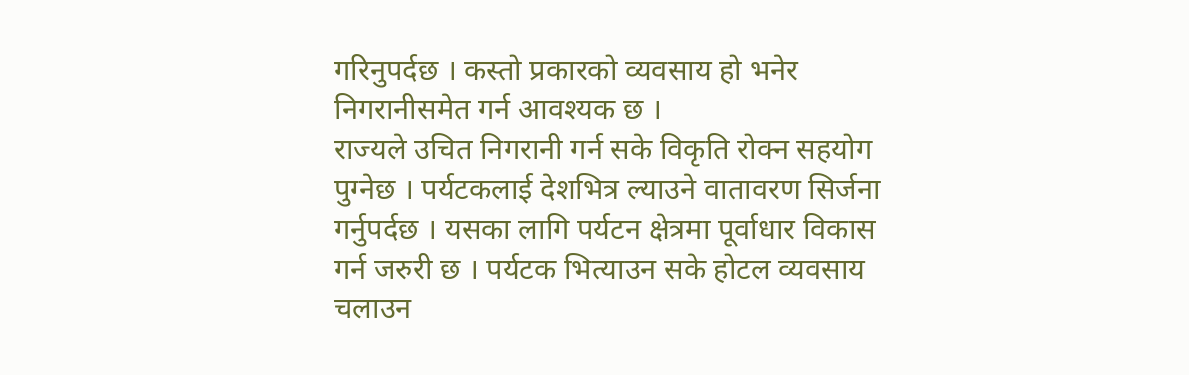गरिनुपर्दछ । कस्तो प्रकारको व्यवसाय हो भनेर निगरानीसमेत गर्न आवश्यक छ ।
राज्यले उचित निगरानी गर्न सके विकृति रोक्न सहयोग पुग्नेछ । पर्यटकलाई देशभित्र ल्याउने वातावरण सिर्जना गर्नुपर्दछ । यसका लागि पर्यटन क्षेत्रमा पूर्वाधार विकास गर्न जरुरी छ । पर्यटक भित्याउन सके होटल व्यवसाय चलाउन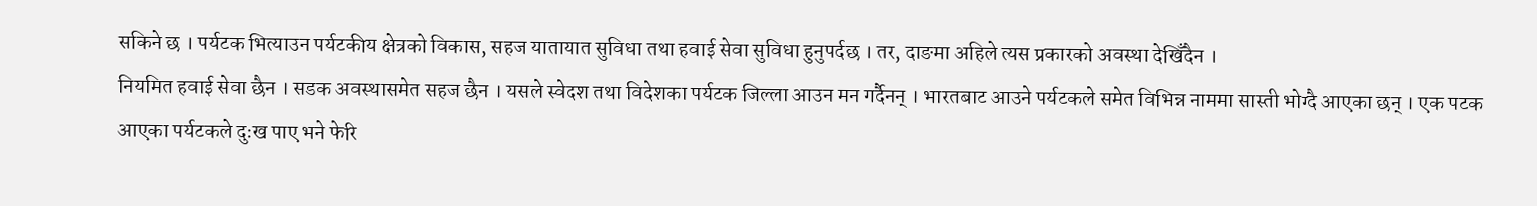सकिने छ । पर्यटक भित्याउन पर्यटकीय क्षेत्रको विकास, सहज यातायात सुविधा तथा हवाई सेवा सुविधा हुनुपर्दछ । तर, दाङमा अहिले त्यस प्रकारको अवस्था देखिँदैन ।
नियमित हवाई सेवा छैन । सडक अवस्थासमेत सहज छैन । यसले स्वेदश तथा विदेशका पर्यटक जिल्ला आउन मन गर्दैनन् । भारतबाट आउने पर्यटकले समेत विभिन्न नाममा सास्ती भोग्दै आएका छन् । एक पटक आएका पर्यटकले दुःख पाए भने फेरि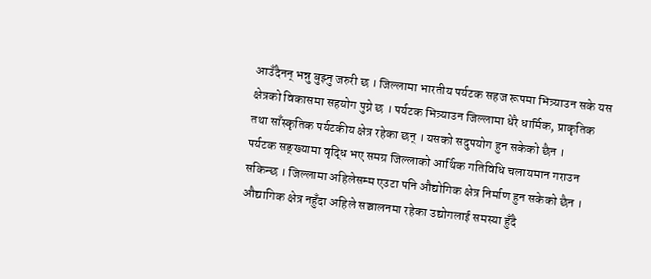आउँदैनन् भन्नु बुझ्नु जरुरी छ । जिल्लामा भारतीय पर्यटक सहज रूपमा भित्र्याउन सके यस क्षेत्रको विकासमा सहयोग पुग्ने छ । पर्यटक भित्र्याउन जिल्लामा धेरै धार्मिक, प्राकृतिक तथा साँस्कृतिक पर्यटकीय क्षेत्र रहेका छन् । यसको सदुपयोग हुन सकेको छैन ।
पर्यटक सङ्ख्यामा वृद्धि भए समग्र जिल्लाको आर्थिक गतिविधि चलायमान गराउन सकिन्छ । जिल्लामा अहिलेसम्म एउटा पनि औद्योगिक क्षेत्र निर्माण हुन सकेको छैन । औद्यागिक क्षेत्र नहुँदा अहिले सञ्चालनमा रहेका उद्योगलाई समस्या हुँदै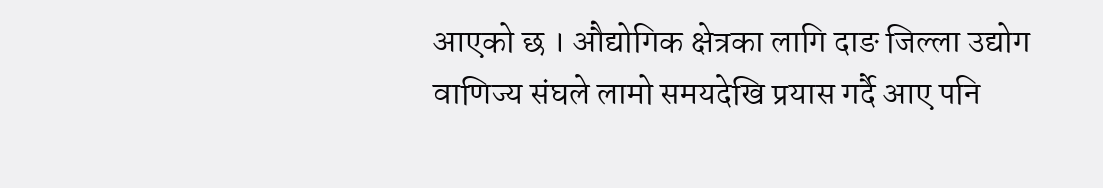आएको छ । औद्योगिक क्षेत्रका लागि दाङ जिल्ला उद्योग वाणिज्य संघले लामो समयदेखि प्रयास गर्दै आए पनि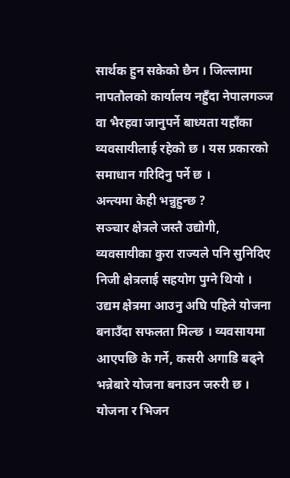सार्थक हुन सकेको छैन । जिल्लामा नापतौलको कार्यालय नहुँदा नेपालगञ्ज वा भैरहवा जानुपर्ने बाध्यता यहाँका व्यवसायीलाई रहेको छ । यस प्रकारको समाधान गरिदिनु पर्ने छ ।
अन्त्यमा केही भन्नुहुन्छ ?
सञ्चार क्षेत्रले जस्तै उद्योगी, व्यवसायीका कुरा राज्यले पनि सुनिदिए निजी क्षेत्रलाई सहयोग पुग्ने थियो । उद्यम क्षेत्रमा आउनु अघि पहिले योजना बनाउँदा सफलता मिल्छ । व्यवसायमा आएपछि के गर्ने, कसरी अगाडि बढ्ने भन्नेबारे योजना बनाउन जरुरी छ । योजना र भिजन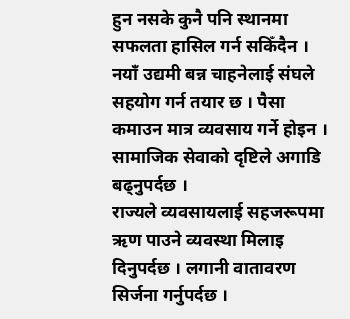हुन नसके कुनै पनि स्थानमा सफलता हासिल गर्न सकिँदैन । नयाँ उद्यमी बन्न चाहनेलाई संघले सहयोग गर्न तयार छ । पैसा कमाउन मात्र व्यवसाय गर्ने होइन । सामाजिक सेवाको दृष्टिले अगाडि बढ्नुपर्दछ ।
राज्यले व्यवसायलाई सहजरूपमा ऋण पाउने व्यवस्था मिलाइ दिनुपर्दछ । लगानी वातावरण सिर्जना गर्नुपर्दछ ।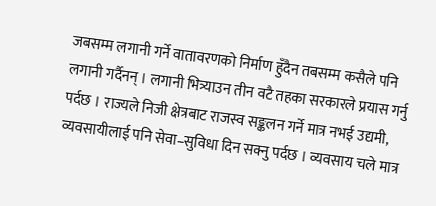जबसम्म लगानी गर्ने वातावरणको निर्माण हुँदैन तबसम्म कसैले पनि लगानी गर्दैनन् । लगानी भित्र्याउन तीन वटै तहका सरकारले प्रयास गर्नु पर्दछ । राज्यले निजी क्षेत्रबाट राजस्व सङ्कलन गर्ने मात्र नभई उद्यमी, व्यवसायीलाई पनि सेवा–सुविधा दिन सक्नु पर्दछ । व्यवसाय चले मात्र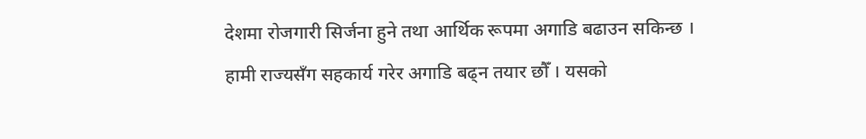देशमा रोजगारी सिर्जना हुने तथा आर्थिक रूपमा अगाडि बढाउन सकिन्छ । हामी राज्यसँग सहकार्य गरेर अगाडि बढ्न तयार छौँ । यसको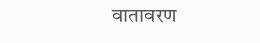वातावरण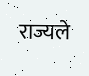राज्यले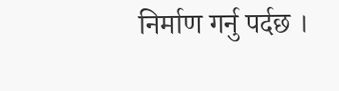निर्माण गर्नु पर्दछ ।